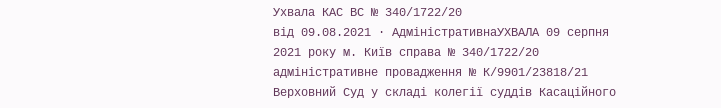Ухвала КАС ВС № 340/1722/20
від 09.08.2021 · АдміністративнаУХВАЛА 09 серпня 2021 року м. Київ справа № 340/1722/20 адміністративне провадження № К/9901/23818/21 Верховний Суд у складі колегії суддів Касаційного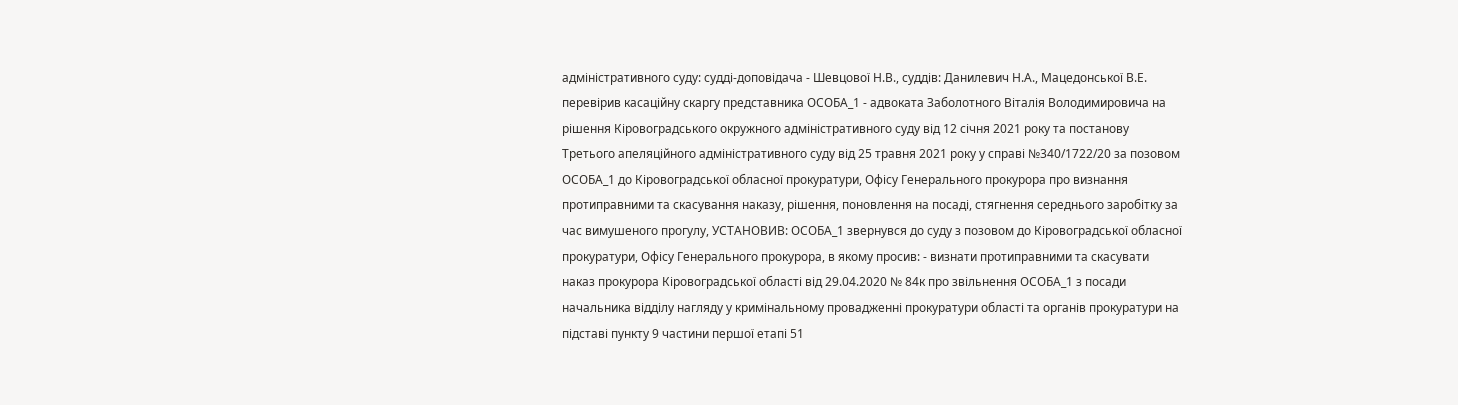адміністративного суду: судді-доповідача - Шевцової Н.В., суддів: Данилевич Н.А., Мацедонської В.Е. перевірив касаційну скаргу представника ОСОБА_1 - адвоката Заболотного Віталія Володимировича на рішення Кіровоградського окружного адміністративного суду від 12 січня 2021 року та постанову Третього апеляційного адміністративного суду від 25 травня 2021 року у справі №340/1722/20 за позовом ОСОБА_1 до Кіровоградської обласної прокуратури, Офісу Генерального прокурора про визнання протиправними та скасування наказу, рішення, поновлення на посаді, стягнення середнього заробітку за час вимушеного прогулу, УСТАНОВИВ: ОСОБА_1 звернувся до суду з позовом до Кіровоградської обласної прокуратури, Офісу Генерального прокурора, в якому просив: - визнати протиправними та скасувати наказ прокурора Кіровоградської області від 29.04.2020 № 84к про звільнення ОСОБА_1 з посади начальника відділу нагляду у кримінальному провадженні прокуратури області та органів прокуратури на підставі пункту 9 частини першої етапі 51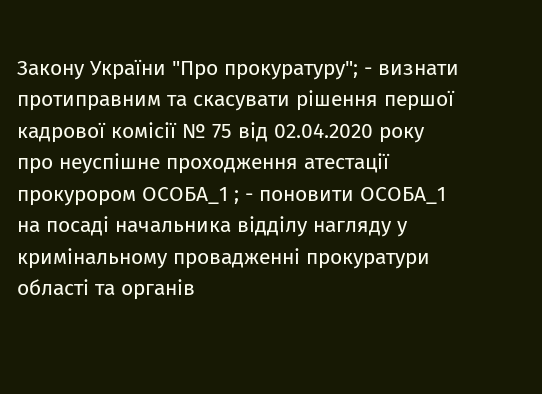Закону України "Про прокуратуру"; - визнати протиправним та скасувати рішення першої кадрової комісії № 75 від 02.04.2020 року про неуспішне проходження атестації прокурором ОСОБА_1 ; - поновити ОСОБА_1 на посаді начальника відділу нагляду у кримінальному провадженні прокуратури області та органів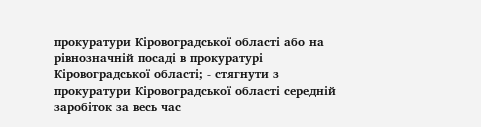прокуратури Кіровоградської області або на рівнозначній посаді в прокуратурі Кіровоградської області; - стягнути з прокуратури Кіровоградської області середній заробіток за весь час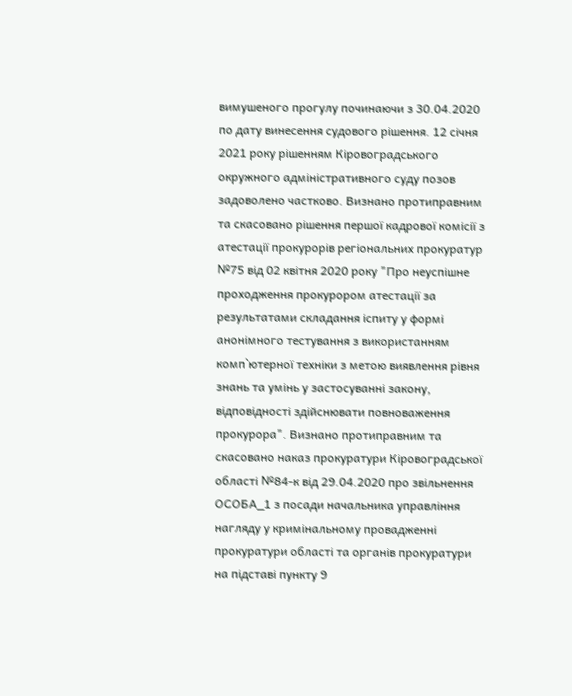вимушеного прогулу починаючи з 30.04.2020 по дату винесення судового рішення. 12 січня 2021 року рішенням Кіровоградського окружного адміністративного суду позов задоволено частково. Визнано протиправним та скасовано рішення першої кадрової комісії з атестації прокурорів регіональних прокуратур №75 від 02 квітня 2020 року "Про неуспішне проходження прокурором атестації за результатами складання іспиту у формі анонімного тестування з використанням комп`ютерної техніки з метою виявлення рівня знань та умінь у застосуванні закону, відповідності здійснювати повноваження прокурора". Визнано протиправним та скасовано наказ прокуратури Кіровоградської області №84-к від 29.04.2020 про звільнення ОСОБА_1 з посади начальника управління нагляду у кримінальному провадженні прокуратури області та органів прокуратури на підставі пункту 9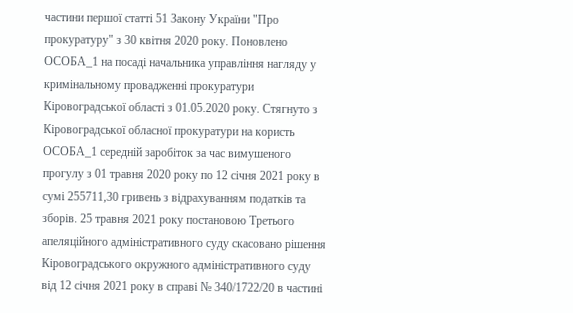частини першої статті 51 Закону України "Про прокуратуру" з 30 квітня 2020 року. Поновлено ОСОБА_1 на посаді начальника управління нагляду у кримінальному провадженні прокуратури Кіровоградської області з 01.05.2020 року. Стягнуто з Кіровоградської обласної прокуратури на користь ОСОБА_1 середній заробіток за час вимушеного прогулу з 01 травня 2020 року по 12 січня 2021 року в сумі 255711,30 гривень з відрахуванням податків та зборів. 25 травня 2021 року постановою Третього апеляційного адміністративного суду скасовано рішення Кіровоградського окружного адміністративного суду від 12 січня 2021 року в справі № 340/1722/20 в частині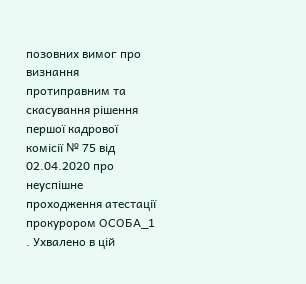позовних вимог про визнання протиправним та скасування рішення першої кадрової комісії № 75 від 02.04.2020 про неуспішне проходження атестації прокурором ОСОБА_1 . Ухвалено в цій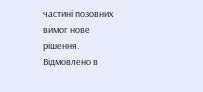частині позовних вимог нове рішення. Відмовлено в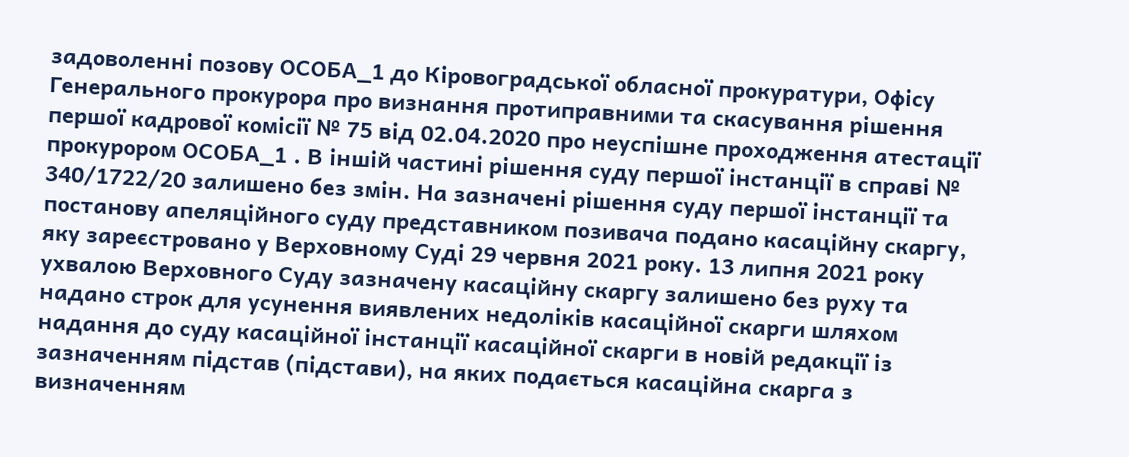задоволенні позову ОСОБА_1 до Кіровоградської обласної прокуратури, Офісу Генерального прокурора про визнання протиправними та скасування рішення першої кадрової комісії № 75 від 02.04.2020 про неуспішне проходження атестації прокурором ОСОБА_1 . В іншій частині рішення суду першої інстанції в справі № 340/1722/20 залишено без змін. На зазначені рішення суду першої інстанції та постанову апеляційного суду представником позивача подано касаційну скаргу, яку зареєстровано у Верховному Суді 29 червня 2021 року. 13 липня 2021 року ухвалою Верховного Суду зазначену касаційну скаргу залишено без руху та надано строк для усунення виявлених недоліків касаційної скарги шляхом надання до суду касаційної інстанції касаційної скарги в новій редакції із зазначенням підстав (підстави), на яких подається касаційна скарга з визначенням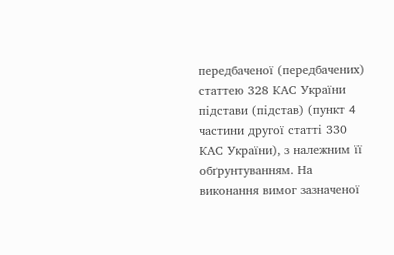передбаченої (передбачених) статтею 328 КАС України підстави (підстав) (пункт 4 частини другої статті 330 КАС України), з належним її обґрунтуванням. На виконання вимог зазначеної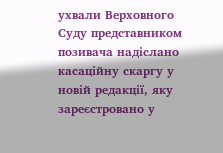ухвали Верховного Суду представником позивача надіслано касаційну скаргу у новій редакції, яку зареєстровано у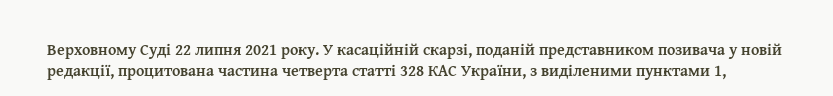Верховному Суді 22 липня 2021 року. У касаційній скарзі, поданій представником позивача у новій редакції, процитована частина четверта статті 328 КАС України, з виділеними пунктами 1,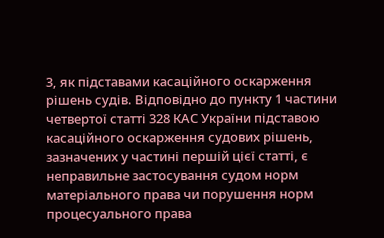3, як підставами касаційного оскарження рішень судів. Відповідно до пункту 1 частини четвертої статті 328 КАС України підставою касаційного оскарження судових рішень, зазначених у частині першій цієї статті, є неправильне застосування судом норм матеріального права чи порушення норм процесуального права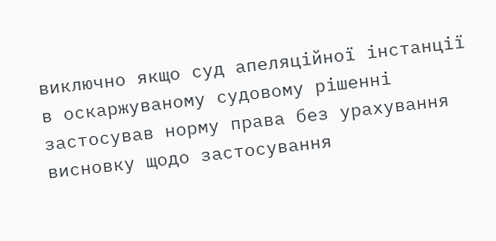виключно якщо суд апеляційної інстанції в оскаржуваному судовому рішенні застосував норму права без урахування висновку щодо застосування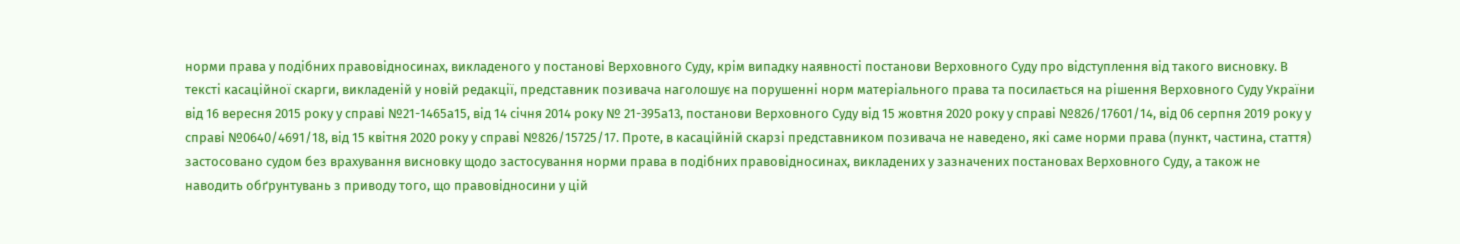норми права у подібних правовідносинах, викладеного у постанові Верховного Суду, крім випадку наявності постанови Верховного Суду про відступлення від такого висновку. В тексті касаційної скарги, викладеній у новій редакції, представник позивача наголошує на порушенні норм матеріального права та посилається на рішення Верховного Суду України від 16 вересня 2015 року у справі №21-1465а15, від 14 січня 2014 року № 21-395а13, постанови Верховного Суду від 15 жовтня 2020 року у справі №826/17601/14, від 06 серпня 2019 року у справі №0640/4691/18, від 15 квітня 2020 року у справі №826/15725/17. Проте, в касаційній скарзі представником позивача не наведено, які саме норми права (пункт, частина, стаття) застосовано судом без врахування висновку щодо застосування норми права в подібних правовідносинах, викладених у зазначених постановах Верховного Суду, а також не наводить обґрунтувань з приводу того, що правовідносини у цій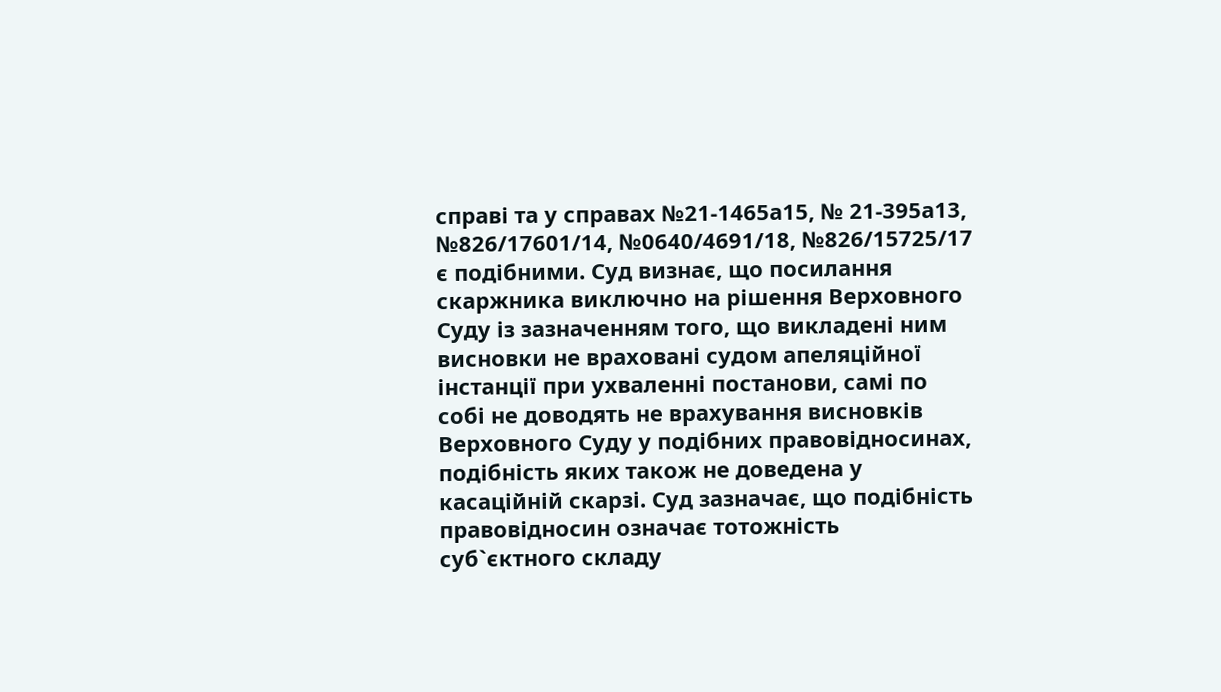справі та у справах №21-1465а15, № 21-395а13, №826/17601/14, №0640/4691/18, №826/15725/17 є подібними. Суд визнає, що посилання скаржника виключно на рішення Верховного Суду із зазначенням того, що викладені ним висновки не враховані судом апеляційної інстанції при ухваленні постанови, самі по собі не доводять не врахування висновків Верховного Суду у подібних правовідносинах, подібність яких також не доведена у касаційній скарзі. Суд зазначає, що подібність правовідносин означає тотожність суб`єктного складу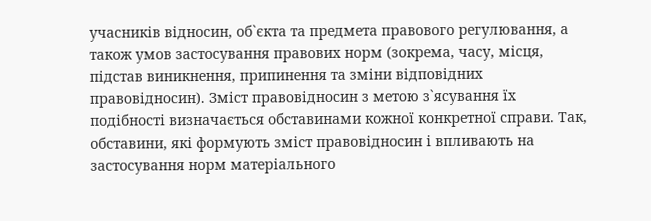учасників відносин, об`єкта та предмета правового регулювання, а також умов застосування правових норм (зокрема, часу, місця, підстав виникнення, припинення та зміни відповідних правовідносин). Зміст правовідносин з метою з`ясування їх подібності визначається обставинами кожної конкретної справи. Так, обставини, які формують зміст правовідносин і впливають на застосування норм матеріального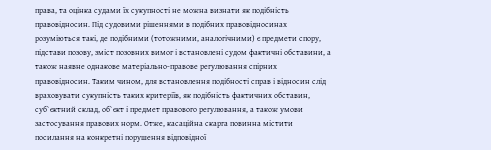права, та оцінка судами їх сукупності не можна визнати як подібність правовідносин. Під судовими рішеннями в подібних правовідносинах розуміються такі, де подібними (тотожними, аналогічними) є предмети спору, підстави позову, зміст позовних вимог і встановлені судом фактичні обставини, а також наявне однакове матеріально-правове регулювання спірних правовідносин. Таким чином, для встановлення подібності справ і відносин слід враховувати сукупність таких критеріїв, як подібність фактичних обставин, суб`єктний склад, об`єкт і предмет правового регулювання, а також умови застосування правових норм. Отже, касаційна скарга повинна містити посилання на конкретні порушення відповідної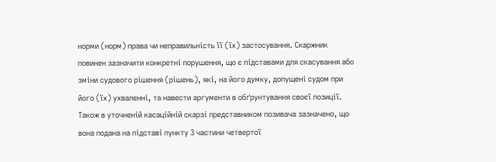норми (норм) права чи неправильність її (їх) застосування. Скаржник повинен зазначити конкретні порушення, що є підставами для скасування або зміни судового рішення (рішень), які, на його думку, допущені судом при його (їх) ухваленні, та навести аргументи в обґрунтування своєї позиції. Також в уточненій касаційній скарзі представником позивача зазначено, що вона подана на підставі пункту 3 частини четвертої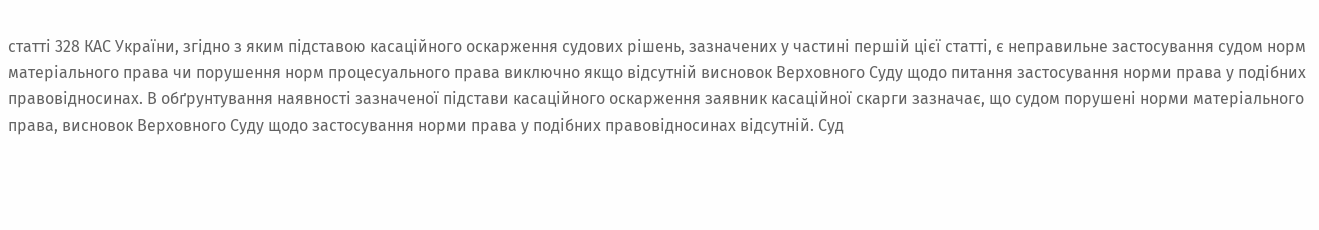статті 328 КАС України, згідно з яким підставою касаційного оскарження судових рішень, зазначених у частині першій цієї статті, є неправильне застосування судом норм матеріального права чи порушення норм процесуального права виключно якщо відсутній висновок Верховного Суду щодо питання застосування норми права у подібних правовідносинах. В обґрунтування наявності зазначеної підстави касаційного оскарження заявник касаційної скарги зазначає, що судом порушені норми матеріального права, висновок Верховного Суду щодо застосування норми права у подібних правовідносинах відсутній. Суд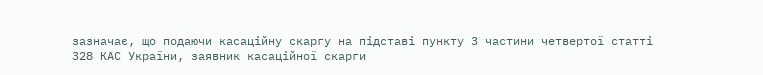зазначає, що подаючи касаційну скаргу на підставі пункту 3 частини четвертої статті 328 КАС України, заявник касаційної скарги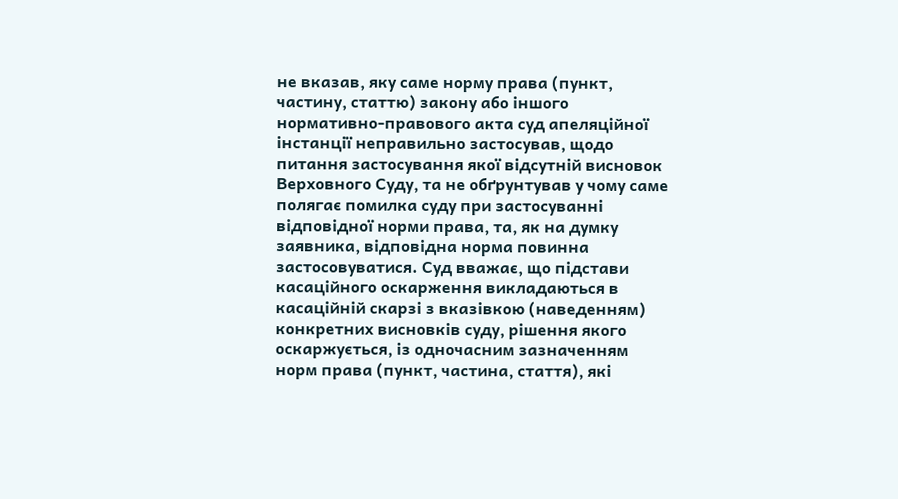не вказав, яку саме норму права (пункт, частину, статтю) закону або іншого нормативно-правового акта суд апеляційної інстанції неправильно застосував, щодо питання застосування якої відсутній висновок Верховного Суду, та не обґрунтував у чому саме полягає помилка суду при застосуванні відповідної норми права, та, як на думку заявника, відповідна норма повинна застосовуватися. Суд вважає, що підстави касаційного оскарження викладаються в касаційній скарзі з вказівкою (наведенням) конкретних висновків суду, рішення якого оскаржується, із одночасним зазначенням норм права (пункт, частина, стаття), які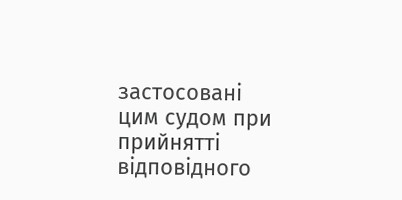застосовані цим судом при прийнятті відповідного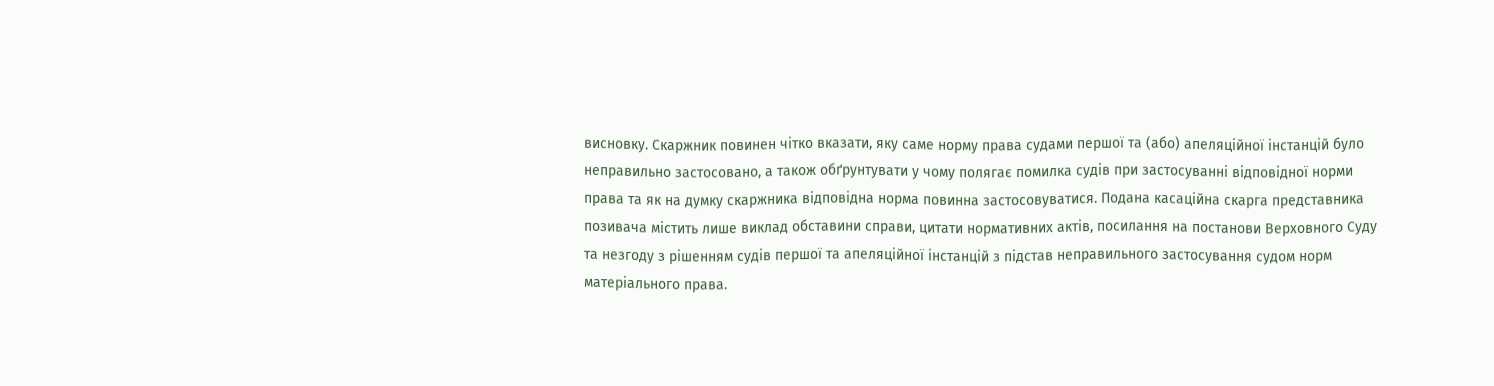висновку. Скаржник повинен чітко вказати, яку саме норму права судами першої та (або) апеляційної інстанцій було неправильно застосовано, а також обґрунтувати у чому полягає помилка судів при застосуванні відповідної норми права та як на думку скаржника відповідна норма повинна застосовуватися. Подана касаційна скарга представника позивача містить лише виклад обставини справи, цитати нормативних актів, посилання на постанови Верховного Суду та незгоду з рішенням судів першої та апеляційної інстанцій з підстав неправильного застосування судом норм матеріального права.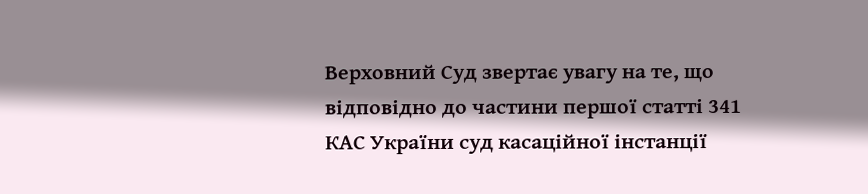Верховний Суд звертає увагу на те, що відповідно до частини першої статті 341 КАС України суд касаційної інстанції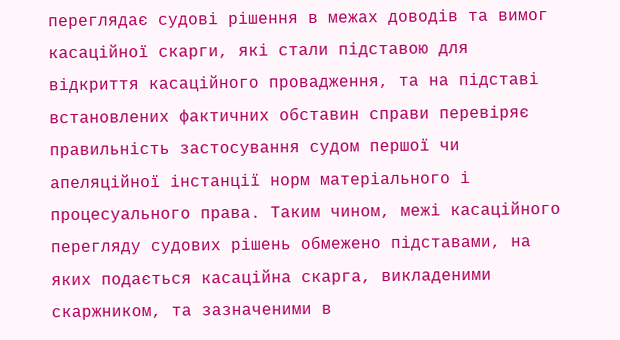переглядає судові рішення в межах доводів та вимог касаційної скарги, які стали підставою для відкриття касаційного провадження, та на підставі встановлених фактичних обставин справи перевіряє правильність застосування судом першої чи апеляційної інстанції норм матеріального і процесуального права. Таким чином, межі касаційного перегляду судових рішень обмежено підставами, на яких подається касаційна скарга, викладеними скаржником, та зазначеними в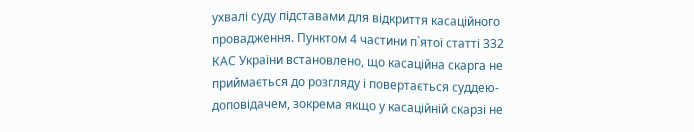ухвалі суду підставами для відкриття касаційного провадження. Пунктом 4 частини п`ятої статті 332 КАС України встановлено, що касаційна скарга не приймається до розгляду і повертається суддею-доповідачем, зокрема якщо у касаційній скарзі не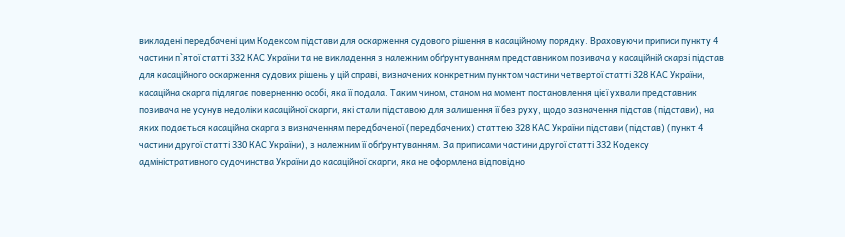викладені передбачені цим Кодексом підстави для оскарження судового рішення в касаційному порядку. Враховуючи приписи пункту 4 частини п`ятої статті 332 КАС України та не викладення з належним обґрунтуванням представником позивача у касаційній скарзі підстав для касаційного оскарження судових рішень у цій справі, визначених конкретним пунктом частини четвертої статті 328 КАС України, касаційна скарга підлягає поверненню особі, яка її подала. Таким чином, станом на момент постановлення цієї ухвали представник позивача не усунув недоліки касаційної скарги, які стали підставою для залишення її без руху, щодо зазначення підстав (підстави), на яких подається касаційна скарга з визначенням передбаченої (передбачених) статтею 328 КАС України підстави (підстав) (пункт 4 частини другої статті 330 КАС України), з належним її обґрунтуванням. За приписами частини другої статті 332 Кодексу адміністративного судочинства України до касаційної скарги, яка не оформлена відповідно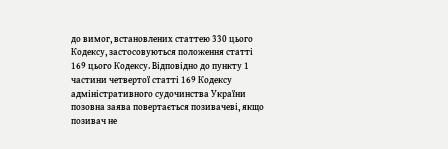до вимог, встановлених статтею 330 цього Кодексу, застосовуються положення статті 169 цього Кодексу. Відповідно до пункту 1 частини четвертої статті 169 Кодексу адміністративного судочинства України позовна заява повертається позивачеві, якщо позивач не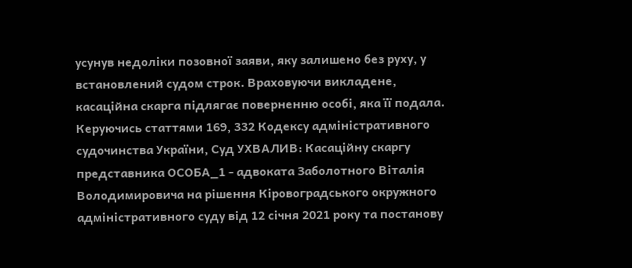усунув недоліки позовної заяви, яку залишено без руху, у встановлений судом строк. Враховуючи викладене, касаційна скарга підлягає поверненню особі, яка її подала. Керуючись статтями 169, 332 Кодексу адміністративного судочинства України, Суд УХВАЛИВ: Касаційну скаргу представника ОСОБА_1 - адвоката Заболотного Віталія Володимировича на рішення Кіровоградського окружного адміністративного суду від 12 січня 2021 року та постанову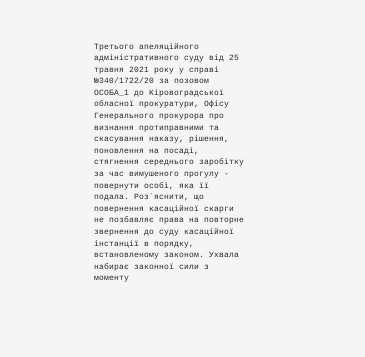Третього апеляційного адміністративного суду від 25 травня 2021 року у справі №340/1722/20 за позовом ОСОБА_1 до Кіровоградської обласної прокуратури, Офісу Генерального прокурора про визнання протиправними та скасування наказу, рішення, поновлення на посаді, стягнення середнього заробітку за час вимушеного прогулу - повернути особі, яка її подала. Роз`яснити, що повернення касаційної скарги не позбавляє права на повторне звернення до суду касаційної інстанції в порядку, встановленому законом. Ухвала набирає законної сили з моменту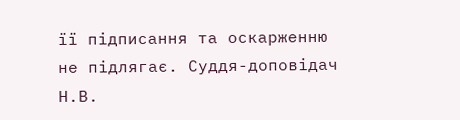її підписання та оскарженню не підлягає. Суддя-доповідач Н.В.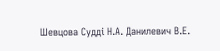Шевцова Судді Н.А. Данилевич В.Е.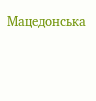Мацедонська